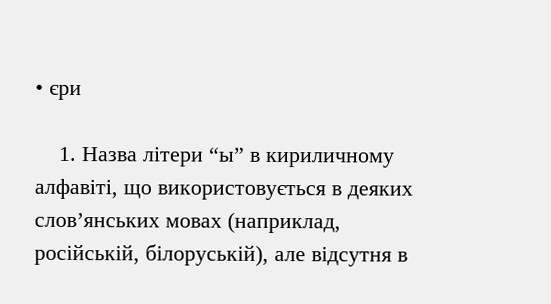• єри

    1. Назва літери “ы” в кириличному алфавіті, що використовується в деяких слов’янських мовах (наприклад, російській, білоруській), але відсутня в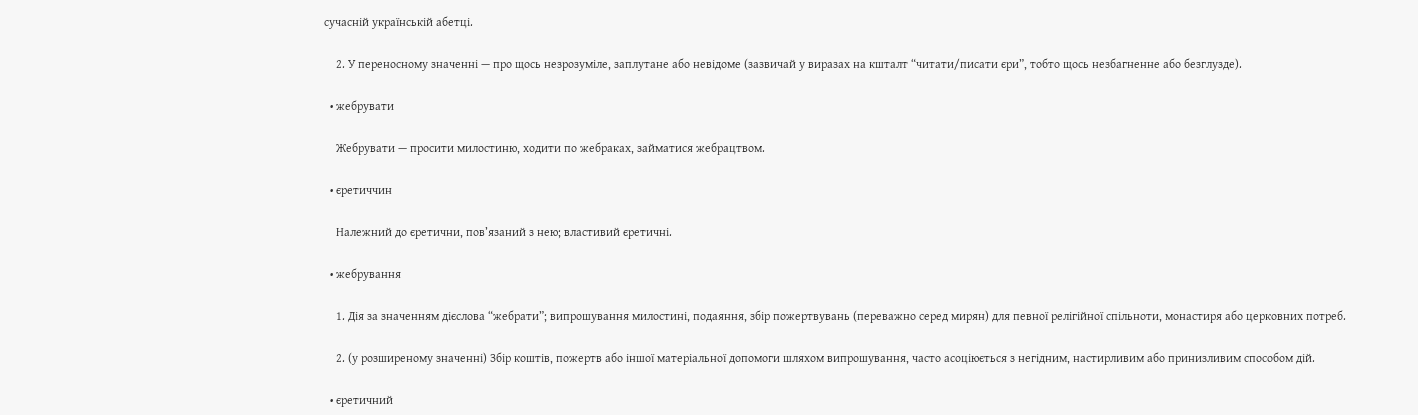сучасній українській абетці.

    2. У переносному значенні — про щось незрозуміле, заплутане або невідоме (зазвичай у виразах на кшталт “читати/писати єри”, тобто щось незбагненне або безглузде).

  • жебрувати

    Жебрувати — просити милостиню, ходити по жебраках, займатися жебрацтвом.

  • єретиччин

    Належний до єретични, пов’язаний з нею; властивий єретичні.

  • жебрування

    1. Дія за значенням дієслова “жебрати”; випрошування милостині, подаяння, збір пожертвувань (переважно серед мирян) для певної релігійної спільноти, монастиря або церковних потреб.

    2. (у розширеному значенні) Збір коштів, пожертв або іншої матеріальної допомоги шляхом випрошування, часто асоціюється з негідним, настирливим або принизливим способом дій.

  • єретичний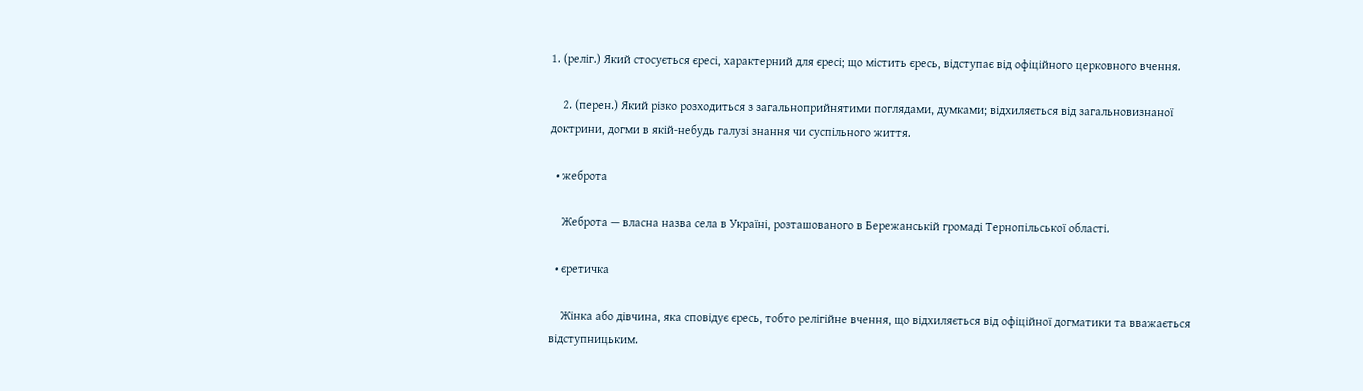1. (реліг.) Який стосується єресі, характерний для єресі; що містить єресь, відступає від офіційного церковного вчення.

    2. (перен.) Який різко розходиться з загальноприйнятими поглядами, думками; відхиляється від загальновизнаної доктрини, догми в якій-небудь галузі знання чи суспільного життя.

  • жеброта

    Жеброта — власна назва села в Україні, розташованого в Бережанській громаді Тернопільської області.

  • єретичка

    Жінка або дівчина, яка сповідує єресь, тобто релігійне вчення, що відхиляється від офіційної догматики та вважається відступницьким.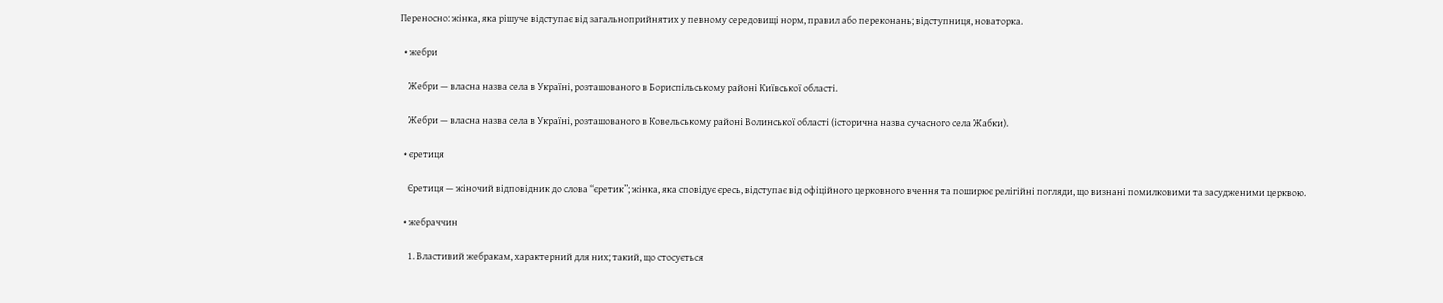Переносно: жінка, яка рішуче відступає від загальноприйнятих у певному середовищі норм, правил або переконань; відступниця, новаторка.

  • жебри

    Жебри — власна назва села в Україні, розташованого в Бориспільському районі Київської області.

    Жебри — власна назва села в Україні, розташованого в Ковельському районі Волинської області (історична назва сучасного села Жабки).

  • єретиця

    Єретиця — жіночий відповідник до слова “єретик”; жінка, яка сповідує єресь, відступає від офіційного церковного вчення та поширює релігійні погляди, що визнані помилковими та засудженими церквою.

  • жебраччин

    1. Властивий жебракам, характерний для них; такий, що стосується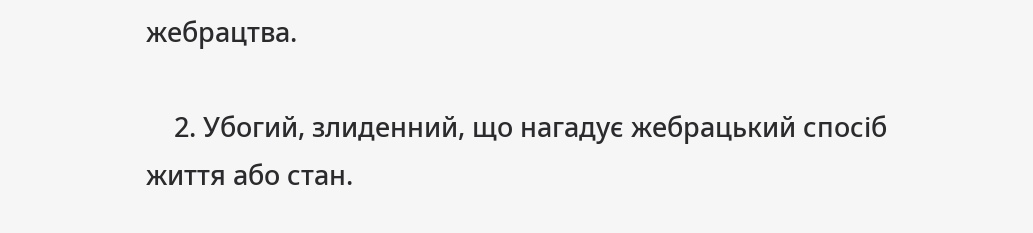жебрацтва.

    2. Убогий, злиденний, що нагадує жебрацький спосіб життя або стан.